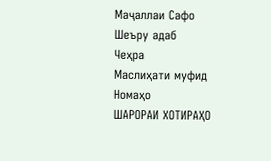Маҷаллаи Сафо
Шеъру адаб
Чеҳра
Маслиҳати муфид
Номаҳо
ШАРОРАИ ХОТИРАҲО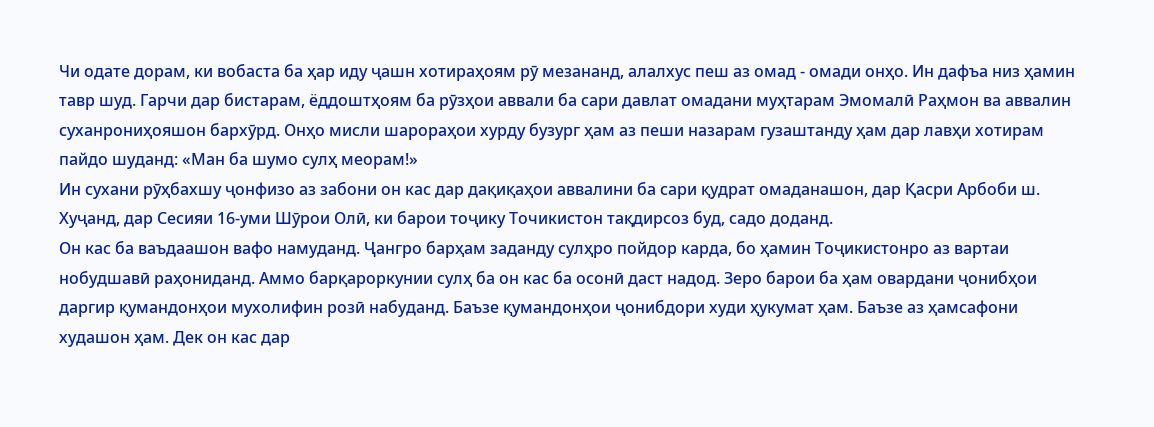Чи одате дорам, ки вобаста ба ҳар иду ҷашн хотираҳоям рӯ мезананд, алалхус пеш аз омад - омади онҳо. Ин дафъа низ ҳамин тавр шуд. Гарчи дар бистарам, ёддоштҳоям ба рӯзҳои аввали ба сари давлат омадани муҳтарам Эмомалӣ Раҳмон ва аввалин суханрониҳояшон бархӯрд. Онҳо мисли шарораҳои хурду бузург ҳам аз пеши назарам гузаштанду ҳам дар лавҳи хотирам пайдо шуданд: «Ман ба шумо сулҳ меорам!»
Ин сухани рӯҳбахшу ҷонфизо аз забони он кас дар дақиқаҳои аввалини ба сари қудрат омаданашон, дар Қасри Арбоби ш. Хуҷанд, дар Сесияи 16-уми Шӯрои Олӣ, ки барои тоҷику Точикистон тақдирсоз буд, садо доданд.
Он кас ба ваъдаашон вафо намуданд. Ҷангро барҳам заданду сулҳро пойдор карда, бо ҳамин Тоҷикистонро аз вартаи нобудшавӣ раҳониданд. Аммо барқароркунии сулҳ ба он кас ба осонӣ даст надод. Зеро барои ба ҳам овардани ҷонибҳои даргир қумандонҳои мухолифин розӣ набуданд. Баъзе қумандонҳои ҷонибдори худи ҳукумат ҳам. Баъзе аз ҳамсафони худашон ҳам. Дек он кас дар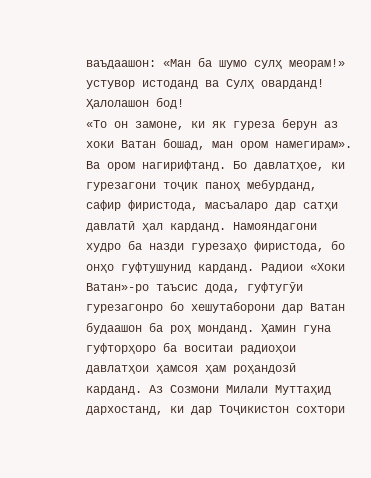ваъдаашон: «Ман ба шумо сулҳ меорам!» устувор истоданд ва Сулҳ оварданд!
Ҳалолашон бод!
«То он замоне, ки як гуреза берун аз хоки Ватан бошад, ман ором намегирам».
Ва ором нагирифтанд. Бо давлатҳое, ки гурезагони тоҷик паноҳ мебурданд, сафир фиристода, масъаларо дар сатҳи давлатӣ ҳал карданд. Намояндагони худро ба назди гурезаҳо фиристода, бо онҳо гуфтушунид карданд. Радиои «Хоки Ватан»-ро таъсис дода, гуфтугӯи гурезагонро бо хешутаборони дар Ватан будаашон ба роҳ монданд. Ҳамин гуна гуфторҳоро ба воситаи радиоҳои давлатҳои ҳамсоя ҳам роҳандозӣ карданд. Аз Созмони Милали Муттаҳид дархостанд, ки дар Тоҷикистон сохтори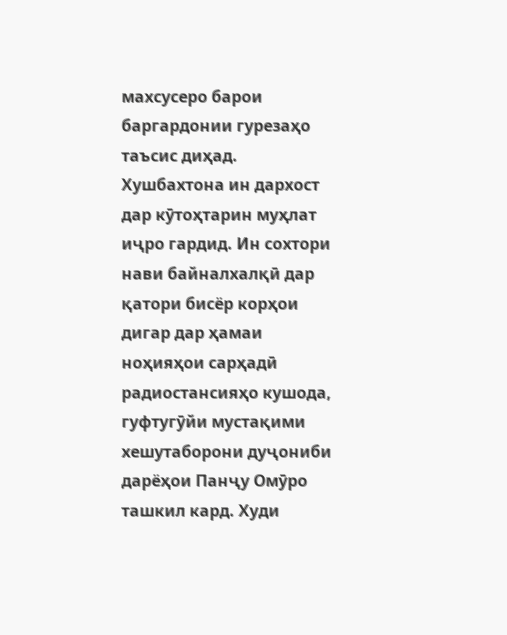махсусеро барои баргардонии гурезаҳо таъсис диҳад. Хушбахтона ин дархост дар кӯтоҳтарин муҳлат иҷро гардид. Ин сохтори нави байналхалқӣ дар қатори бисёр корҳои дигар дар ҳамаи ноҳияҳои сарҳадӣ радиостансияҳо кушода, гуфтугӯйи мустақими хешутаборони дуҷониби дарёҳои Панҷу Омӯро ташкил кард. Худи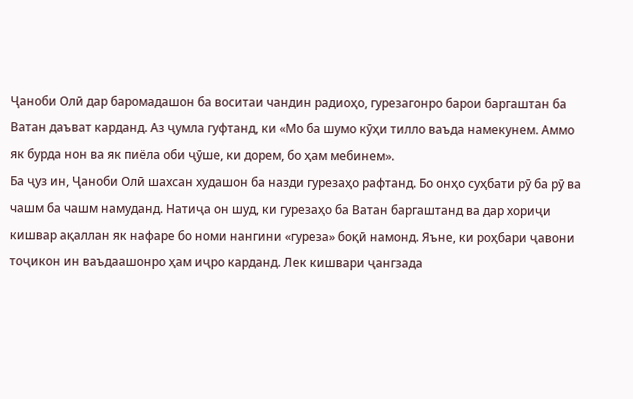Ҷаноби Олӣ дар баромадашон ба воситаи чандин радиоҳо, гурезагонро барои баргаштан ба Ватан даъват карданд. Аз ҷумла гуфтанд, ки «Мо ба шумо кӯҳи тилло ваъда намекунем. Аммо як бурда нон ва як пиёла оби ҷӯше, ки дорем, бо ҳам мебинем».
Ба ҷуз ин, Ҷаноби Олӣ шахсан худашон ба назди гурезаҳо рафтанд. Бо онҳо суҳбати рӯ ба рӯ ва чашм ба чашм намуданд. Натиҷа он шуд, ки гурезаҳо ба Ватан баргаштанд ва дар хориҷи кишвар ақаллан як нафаре бо номи нангини «гуреза» боқӣ намонд. Яъне, ки роҳбари ҷавони тоҷикон ин ваъдаашонро ҳам иҷро карданд. Лек кишвари ҷангзада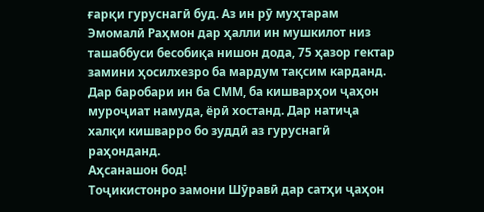ғарқи гуруснагӣ буд. Аз ин рӯ муҳтарам Эмомалӣ Раҳмон дар ҳалли ин мушкилот низ ташаббуси бесобиқа нишон дода, 75 ҳазор гектар замини ҳосилхезро ба мардум тақсим карданд. Дар баробари ин ба СММ, ба кишварҳои ҷаҳон муроҷиат намуда, ёрӣ хостанд. Дар натиҷа халқи кишварро бо зуддӣ аз гуруснагӣ раҳонданд.
Аҳсанашон бод!
Тоҷикистонро замони Шӯравӣ дар сатҳи ҷаҳон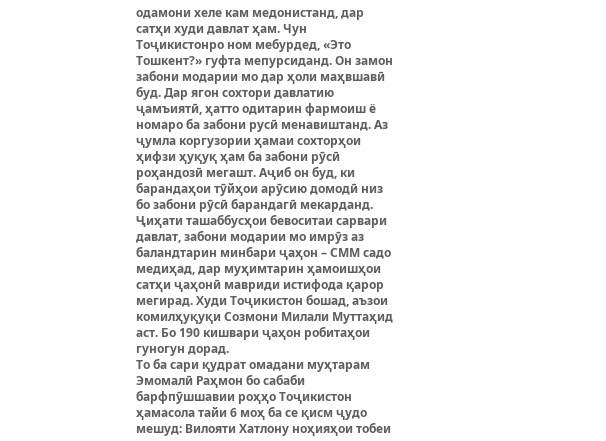одамони хеле кам медонистанд, дар сатҳи худи давлат ҳам. Чун Тоҷикистонро ном мебурдед, «Это Тошкент?» гуфта мепурсиданд. Он замон забони модарии мо дар ҳоли маҳвшавӣ буд. Дар ягон сохтори давлатию ҷамъиятӣ, ҳатто одитарин фармоиш ё номаро ба забони русӣ менавиштанд. Аз ҷумла коргузории ҳамаи сохторҳои ҳифзи ҳуқуқ ҳам ба забони рӯсӣ роҳандозӣ мегашт. Аҷиб он буд, ки барандаҳои тӯйҳои арӯсию домодӣ низ бо забони рӯсӣ барандагӣ мекарданд.
Ҷиҳати ташаббусҳои бевоситаи сарвари давлат, забони модарии мо имрӯз аз баландтарин минбари ҷаҳон – СММ садо медиҳад, дар муҳимтарин ҳамоишҳои сатҳи ҷаҳонӣ мавриди истифода қарор мегирад. Худи Тоҷикистон бошад, аъзои комилҳуқуқи Созмони Милали Муттаҳид аст. Бо 190 кишвари ҷаҳон робитаҳои гуногун дорад.
То ба сари қудрат омадани муҳтарам Эмомалӣ Раҳмон бо сабаби барфпӯшшавии роҳҳо Тоҷикистон ҳамасола тайи 6 моҳ ба се қисм ҷудо мешуд: Вилояти Хатлону ноҳияҳои тобеи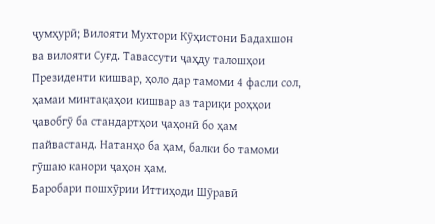ҷумҳурӣ; Вилояти Мухтори Кӯҳистони Бадахшон ва вилояти Суғд. Тавассути ҷаҳду талошҳои Президенти кишвар, ҳоло дар тамоми 4 фасли сол, ҳамаи минтақаҳои кишвар аз тариқи роҳҳои ҷавобгӯ ба стандартҳои ҷаҳонӣ бо ҳам пайвастанд. Натанҳо ба ҳам, балки бо тамоми гӯшаю канори ҷаҳон ҳам.
Баробари пошхӯрии Иттиҳоди Шӯравӣ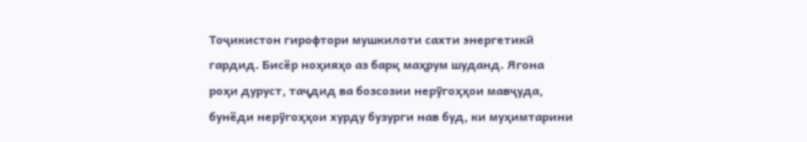Тоҷикистон гирофтори мушкилоти сахти энергетикӣ гардид. Бисёр ноҳияҳо аз барқ маҳрум шуданд. Ягона роҳи дуруст, таҷдид ва бозсозии нерӯгоҳҳои мавҷуда, бунёди нерӯгоҳҳои хурду бузурги нав буд, ки муҳимтарини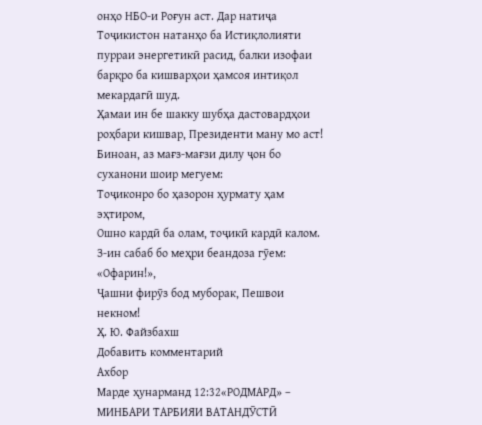онҳо НБО-и Роғун аст. Дар натиҷа Тоҷикистон натанҳо ба Истиқлолияти пурраи энергетикӣ расид, балки изофаи барқро ба кишварҳои ҳамсоя интиқол мекардагӣ шуд.
Ҳамаи ин бе шакку шубҳа дастовардҳои роҳбари кишвар, Президенти ману мо аст! Биноан, аз мағз-мағзи дилу ҷон бо суханони шоир мегуем:
Тоҷиконро бо ҳазорон ҳурмату ҳам эҳтиром,
Ошно кардӣ ба олам, тоҷикӣ кардӣ калом.
З-ин сабаб бо меҳри беандоза гӯем: «Офарин!»,
Ҷашни фирӯз бод муборак, Пешвои некном!
Ҳ. Ю. Файзбахш
Добавить комментарий
Ахбор
Марде ҳунарманд 12:32«РОДМАРД» – МИНБАРИ ТАРБИЯИ ВАТАНДӮСТӢ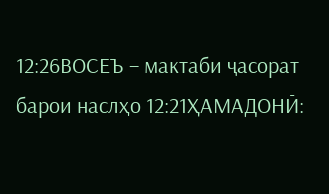12:26ВОСЕЪ – мактаби ҷасорат барои наслҳо 12:21ҲАМАДОНӢ: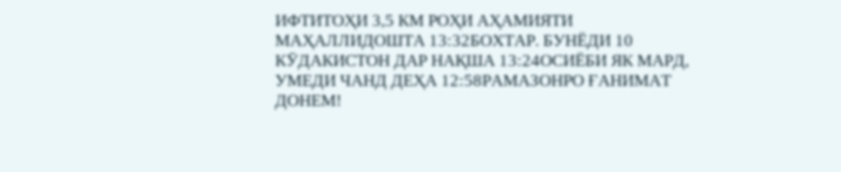ИФТИТОҲИ 3,5 КМ РОҲИ АҲАМИЯТИ МАҲАЛЛИДОШТА 13:32БОХТАР. БУНЁДИ 10 КӮДАКИСТОН ДАР НАҚША 13:24ОСИЁБИ ЯК МАРД, УМЕДИ ЧАНД ДЕҲА 12:58РАМАЗОНРО ҒАНИМАТ ДОНЕМ!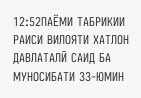12:52ПАЁМИ ТАБРИКИИ РАИСИ ВИЛОЯТИ ХАТЛОН ДАВЛАТАЛӢ САИД БА МУНОСИБАТИ 33-ЮМИН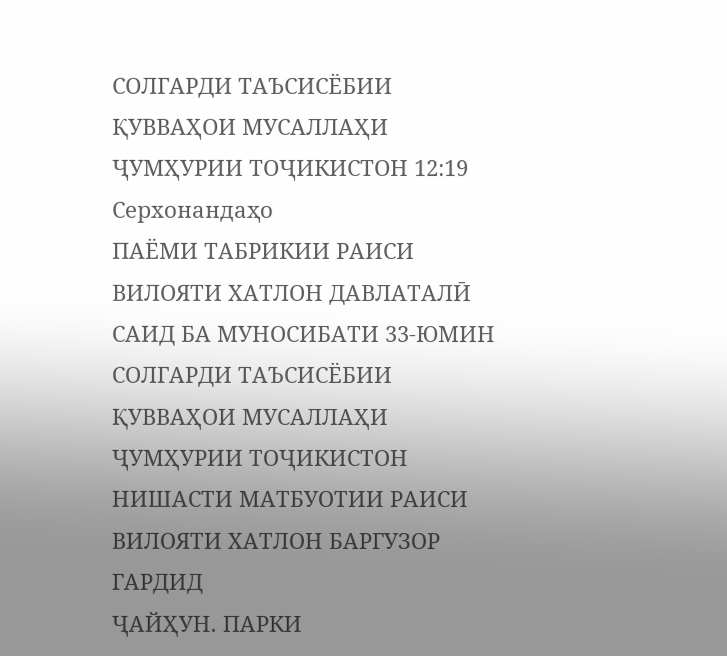СОЛГАРДИ ТАЪСИСЁБИИ ҚУВВАҲОИ МУСАЛЛАҲИ ҶУМҲУРИИ ТОҶИКИСТОН 12:19
Серхонандаҳо
ПАЁМИ ТАБРИКИИ РАИСИ ВИЛОЯТИ ХАТЛОН ДАВЛАТАЛӢ САИД БА МУНОСИБАТИ 33-ЮМИН СОЛГАРДИ ТАЪСИСЁБИИ ҚУВВАҲОИ МУСАЛЛАҲИ ҶУМҲУРИИ ТОҶИКИСТОН
НИШАСТИ МАТБУОТИИ РАИСИ ВИЛОЯТИ ХАТЛОН БАРГУЗОР ГАРДИД
ҶАЙҲУН. ПАРКИ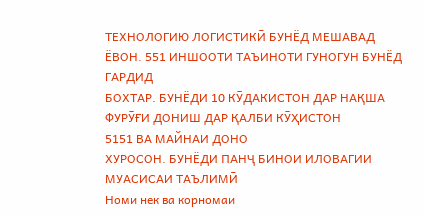ТЕХНОЛОГИЮ ЛОГИСТИКӢ БУНЁД МЕШАВАД
ЁВОН. 551 ИНШООТИ ТАЪИНОТИ ГУНОГУН БУНЁД ГАРДИД
БОХТАР. БУНЁДИ 10 КӮДАКИСТОН ДАР НАҚША
ФУРӮҒИ ДОНИШ ДАР ҚАЛБИ КӮҲИСТОН
5151 ВА МАЙНАИ ДОНО
ХУРОСОН. БУНЁДИ ПАНҶ БИНОИ ИЛОВАГИИ МУАСИСАИ ТАЪЛИМӢ
Номи нек ва корномаи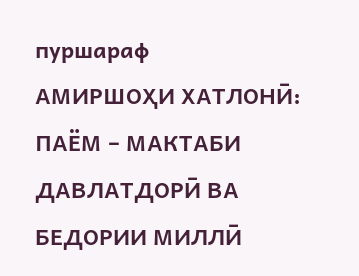пуршараф
АМИРШОҲИ ХАТЛОНӢ: ПАЁМ – МАКТАБИ ДАВЛАТДОРӢ ВА БЕДОРИИ МИЛЛӢ